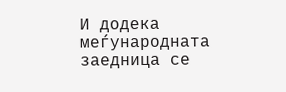И додека меѓународната заедница се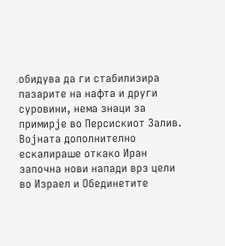обидува да ги стабилизира пазарите на нафта и други суровини, нема знаци за примирје во Персискиот Залив. Војната дополнително ескалираше откако Иран започна нови напади врз цели во Израел и Обединетите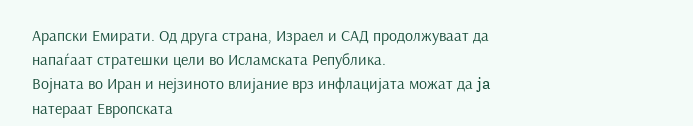Арапски Емирати. Од друга страна, Израел и САД продолжуваат да напаѓаат стратешки цели во Исламската Република.
Војната во Иран и нејзиното влијание врз инфлацијата можат да ja натераат Европската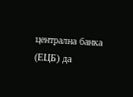централна банка (ЕЦБ) да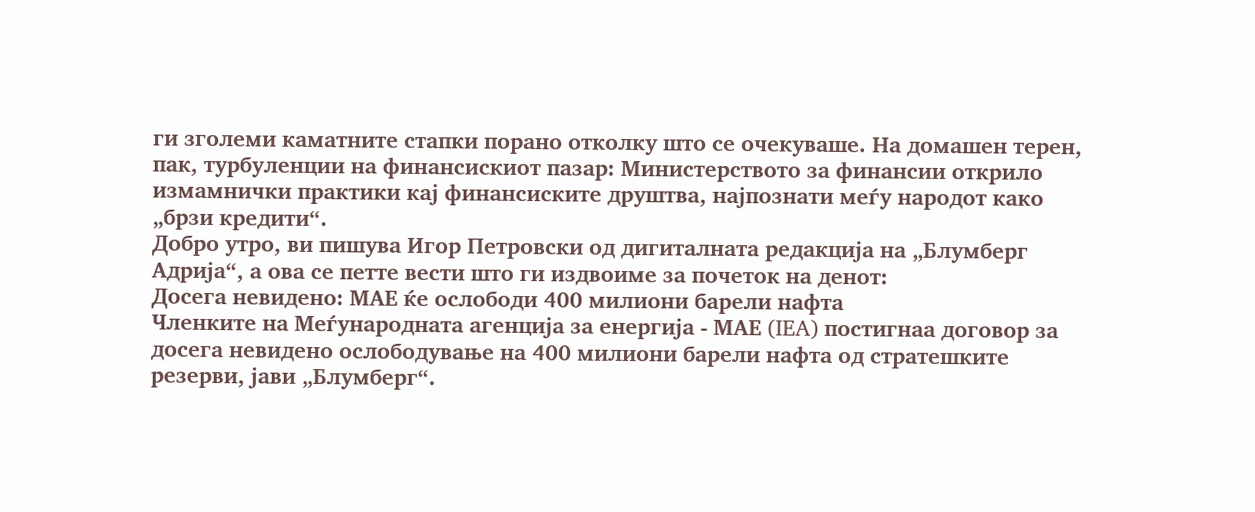ги зголеми каматните стапки порано отколку што се очекуваше. На домашен терен, пак, турбуленции на финансискиот пазар: Министерството за финансии открило измамнички практики кај финансиските друштва, најпознати меѓу народот како „брзи кредити“.
Добро утро, ви пишува Игор Петровски од дигиталната редакција на „Блумберг Адрија“, а ова се петте вести што ги издвоиме за почеток на денот:
Досега невидено: МАЕ ќе ослободи 400 милиони барели нафта
Членките на Меѓународната агенција за енергија - МАЕ (IEA) постигнаа договор за досега невидено ослободување на 400 милиони барели нафта од стратешките резерви, јави „Блумберг“.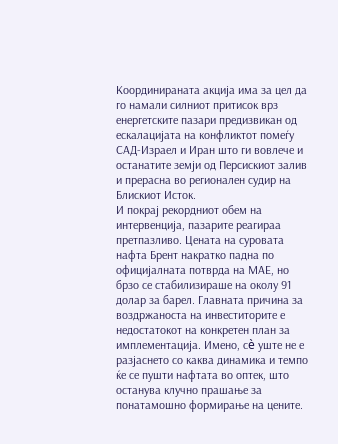Координираната акција има за цел да го намали силниот притисок врз енергетските пазари предизвикан од ескалацијата на конфликтот помеѓу САД-Израел и Иран што ги вовлече и останатите земји од Персискиот залив и прерасна во регионален судир на Блискиот Исток.
И покрај рекордниот обем на интервенција, пазарите реагираа претпазливо. Цената на суровата нафта Брент накратко падна по официјалната потврда на МАЕ, но брзо се стабилизираше на околу 91 долар за барел. Главната причина за воздржаноста на инвеститорите е недостатокот на конкретен план за имплементација. Имено, сè уште не е разјаснето со каква динамика и темпо ќе се пушти нафтата во оптек, што останува клучно прашање за понатамошно формирање на цените.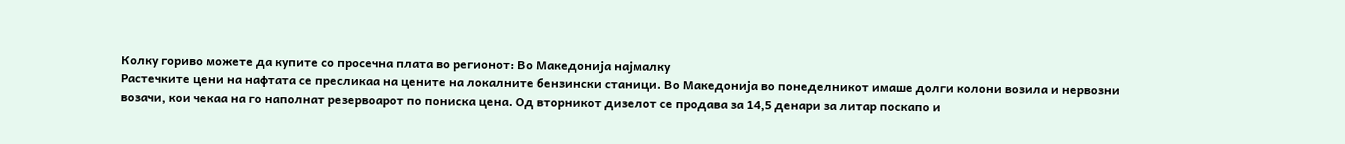Колку гориво можете да купите со просечна плата во регионот: Во Македонија најмалку
Растечките цени на нафтата се пресликаа на цените на локалните бензински станици. Во Македонија во понеделникот имаше долги колони возила и нервозни возачи, кои чекаа на го наполнат резервоарот по пониска цена. Од вторникот дизелот се продава за 14,5 денари за литар поскапо и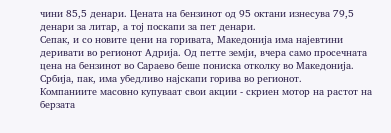чини 85,5 денари. Цената на бензинот од 95 октани изнесува 79,5 денари за литар, а тој поскапи за пет денари.
Сепак, и со новите цени на горивата, Македонија има најевтини деривати во регионот Адрија. Од петте земји, вчера само просечната цена на бензинот во Сараево беше пониска отколку во Македонија. Србија, пак, има убедливо најскапи горива во регионот.
Компаниите масовно купуваат свои акции - скриен мотор на растот на берзата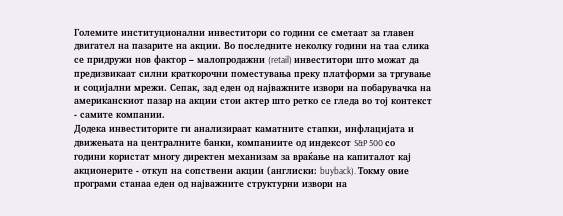Големите институционални инвеститори со години се сметаат за главен двигател на пазарите на акции. Во последните неколку години на таа слика се придружи нов фактор – малопродажни (retail) инвеститори што можат да предизвикаат силни краткорочни поместувања преку платформи за тргување и социјални мрежи. Сепак, зад еден од најважните извори на побарувачка на американскиот пазар на акции стои актер што ретко се гледа во тој контекст - самите компании.
Додека инвеститорите ги анализираат каматните стапки, инфлацијата и движењата на централните банки, компаниите од индексот S&P 500 со години користат многу директен механизам за враќање на капиталот кај акционерите - откуп на сопствени акции (англиски: buyback). Токму овие програми станаа еден од најважните структурни извори на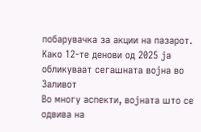побарувачка за акции на пазарот.
Како 12-те денови од 2025 ја обликуваат сегашната војна во Заливот
Вo многу аспекти, војната што се одвива на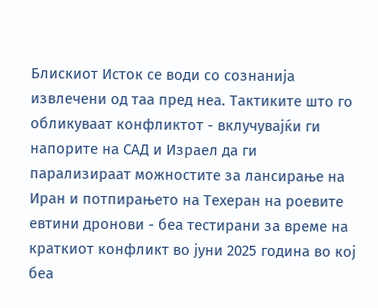Блискиот Исток се води со сознанија извлечени од таа пред неа. Тактиките што го обликуваат конфликтот - вклучувајќи ги напорите на САД и Израел да ги парализираат можностите за лансирање на Иран и потпирањето на Техеран на роевите евтини дронови - беа тестирани за време на краткиот конфликт во јуни 2025 година во кој беа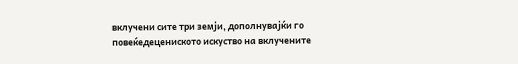вклучени сите три земји, дополнувајќи го повеќедецениското искуство на вклучените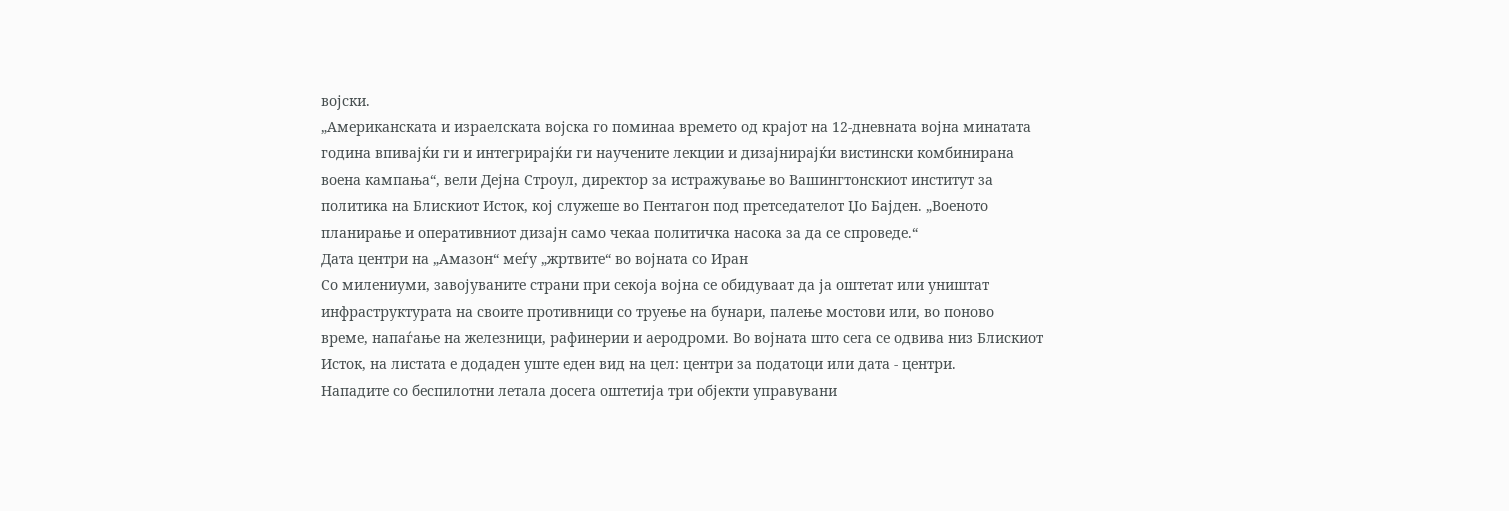војски.
„Американската и израелската војска го поминаа времето од крајот на 12-дневната војна минатата година впивајќи ги и интегрирајќи ги научените лекции и дизајнирајќи вистински комбинирана воена кампања“, вели Дејна Строул, директор за истражување во Вашингтонскиот институт за политика на Блискиот Исток, кој служеше во Пентагон под претседателот Џо Бајден. „Военото планирање и оперативниот дизајн само чекаа политичка насока за да се спроведе.“
Дата центри на „Амазон“ меѓу „жртвите“ во војната со Иран
Со милениуми, завојуваните страни при секоја војна се обидуваат да ја оштетат или уништат инфраструктурата на своите противници со труење на бунари, палење мостови или, во поново време, напаѓање на железници, рафинерии и аеродроми. Во војната што сега се одвива низ Блискиот Исток, на листата е додаден уште еден вид на цел: центри за податоци или дата - центри.
Нападите со беспилотни летала досега оштетија три објекти управувани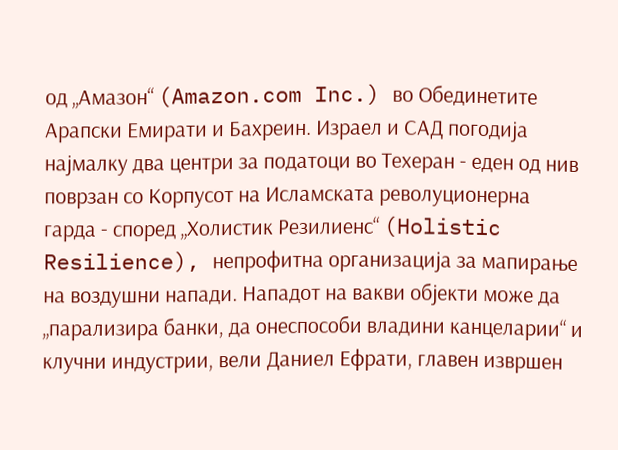од „Амазон“ (Amazon.com Inc.) во Обединетите Арапски Емирати и Бахреин. Израел и САД погодија најмалку два центри за податоци во Техеран - еден од нив поврзан со Корпусот на Исламската револуционерна гарда - според „Холистик Резилиенс“ (Holistic Resilience), непрофитна организација за мапирање на воздушни напади. Нападот на вакви објекти може да „парализира банки, да онеспособи владини канцеларии“ и клучни индустрии, вели Даниел Ефрати, главен извршен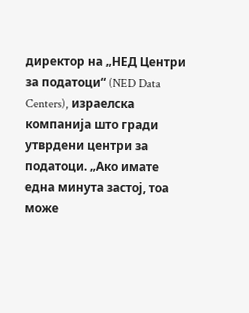директор на „НЕД Центри за податоци“ (NED Data Centers), израелска компанија што гради утврдени центри за податоци. „Ако имате една минута застој, тоа може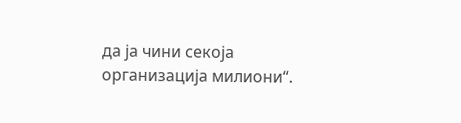да ја чини секоја организација милиони“.